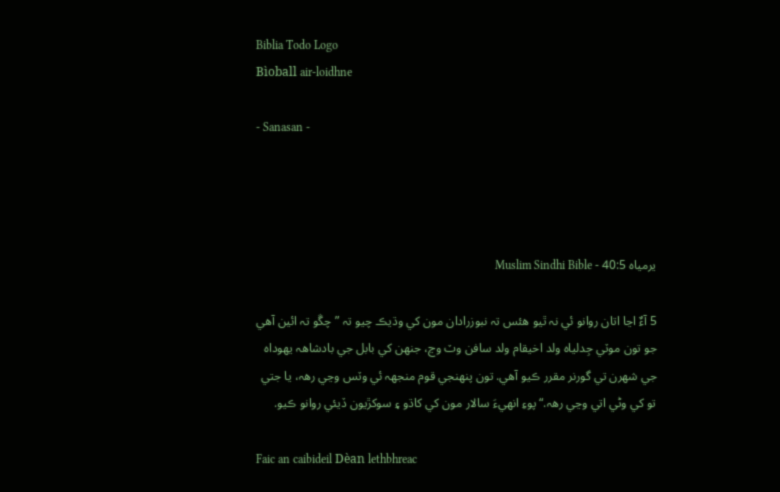Biblia Todo Logo
Bìoball air-loidhne

- Sanasan -




يرمياہ 40:5 - Muslim Sindhi Bible

5 آءٌ اڃا اتان روانو ئي نہ ٿيو هئس تہ نبوزرادان مون کي وڌيڪ چيو تہ ”چڱو تہ ائين آهي جو تون موٽي جِدلياہ ولد اخيقام ولد سافن وٽ وڃ، جنهن کي بابل جي بادشاهہ يهوداہ جي شهرن تي گورنر مقرر ڪيو آهي. تون پنهنجي قوم منجھہ ئي وٽس وڃي رهہ، يا جتي تو کي وڻي اتي وڃي رهہ.“ پوءِ انهيءَ سالار مون کي کاڌو ۽ سوکڙيون ڏيئي روانو ڪيو.

Faic an caibideil Dèan lethbhreac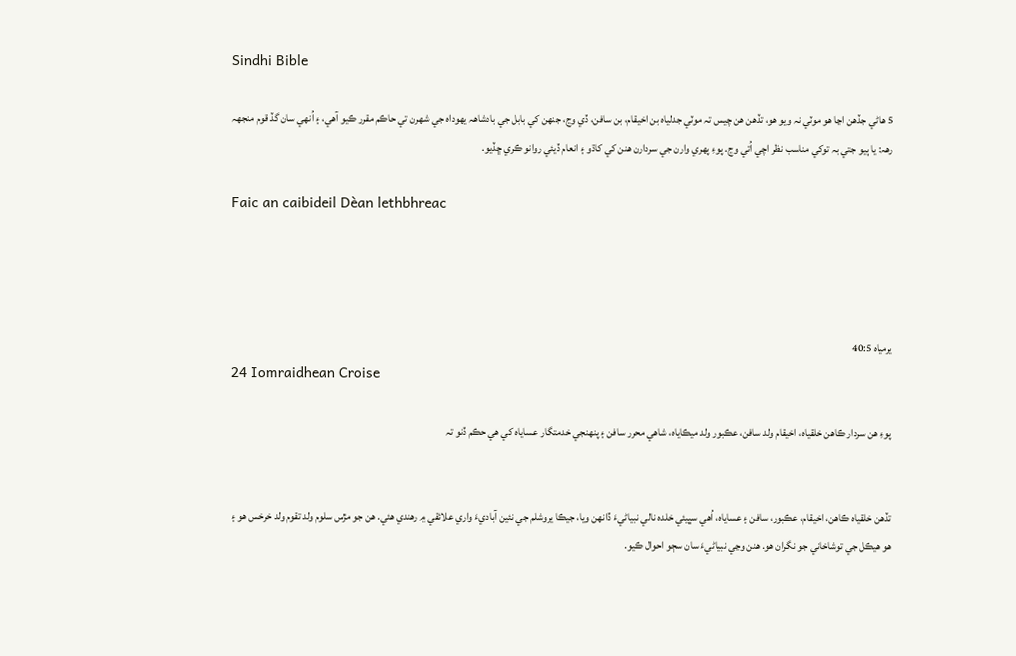Sindhi Bible

5 هاڻي جڏهن اڃا هو موٽي نہ ويو هو، تڏهن هن چيس تہ موٽي جدلياہ بن اخيقام، بن سافن، ڏي وڃ، جنهن کي بابل جي بادشاهہ يهوداہ جي شهرن تي حاڪم مقرر ڪيو آهي، ۽ اُنهي سان گڏ قوم منجهہ رهہ: يا ٻيو جتي بہ توکي مناسب نظر اچي اُتي وڃ. پوءِ پهري وارن جي سردارن هنن کي کاڌو ۽ انعام ڏيئي روانو ڪري ڇڏيو.

Faic an caibideil Dèan lethbhreac




يرمياہ 40:5
24 Iomraidhean Croise

پوءِ هن سردار ڪاهن خلقياہ، اخيقام ولد سافن، عڪبور ولد ميڪاياہ، شاهي محرر سافن ۽ پنهنجي خدمتگار عساياہ کي هي حڪم ڏنو تہ


تڏهن خلقياہ ڪاهن، اخيقام، عڪبور، سافن ۽ عساياہ، اُهي سڀيئي خلدہ نالي نبياڻيءَ ڏانهن ويا، جيڪا يروشلم جي نئين آباديءَ واري علائقي ۾ رهندي هئي. هن جو مڙس سلوم ولد تقوم ولد خرخس هو ۽ هو هيڪل جي توشاخاني جو نگران هو. هنن وڃي نبياڻيءَ سان سڄو احوال ڪيو.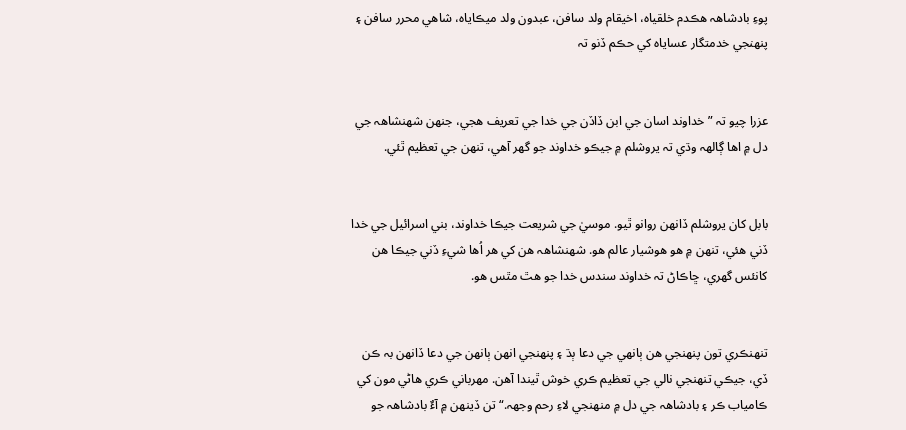پوءِ بادشاهہ هڪدم خلقياہ، اخيقام ولد سافن، عبدون ولد ميڪاياہ، شاهي محرر سافن ۽ پنهنجي خدمتگار عساياہ کي حڪم ڏنو تہ


عزرا چيو تہ ”خداوند اسان جي ابن ڏاڏن جي خدا جي تعريف هجي، جنهن شهنشاهہ جي دل ۾ اها ڳالهہ وڌي تہ يروشلم ۾ جيڪو خداوند جو گھر آهي، تنهن جي تعظيم ٿئي.


بابل کان يروشلم ڏانهن روانو ٿيو. موسيٰ جي شريعت جيڪا خداوند، بني اسرائيل جي خدا ڏني هئي، تنهن ۾ هو هوشيار عالم هو. شهنشاهہ هن کي هر اُها شيءِ ڏني جيڪا هن کانئس گھري، ڇاڪاڻ تہ خداوند سندس خدا جو هٿ مٿس هو.


تنهنڪري تون پنهنجي هن ٻانهي جي دعا ٻڌ ۽ پنهنجي انهن ٻانهن جي دعا ڏانهن بہ ڪن ڏي، جيڪي تنهنجي نالي جي تعظيم ڪري خوش ٿيندا آهن. مهرباني ڪري هاڻي مون کي ڪامياب ڪر ۽ بادشاهہ جي دل ۾ منهنجي لاءِ رحم وجھہ.“ تن ڏينهن ۾ آءٌ بادشاهہ جو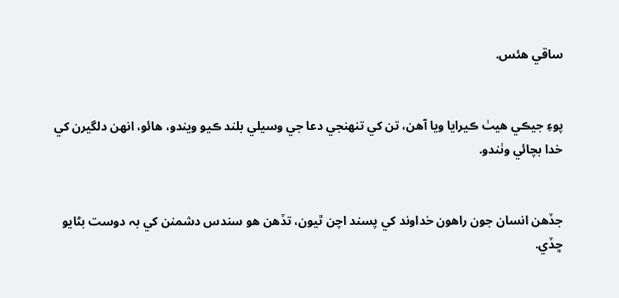ساقي هئس.


پوءِ جيڪي هيٺ ڪيرايا ويا آهن، تن کي تنهنجي دعا جي وسيلي بلند ڪيو ويندو، هائو، انهن دلگيرن کي خدا بچائي وٺندو.


جڏهن انسان جون راهون خداوند کي پسند اچن ٿيون، تڏهن هو سندس دشمنن کي بہ دوست بڻايو ڇڏي.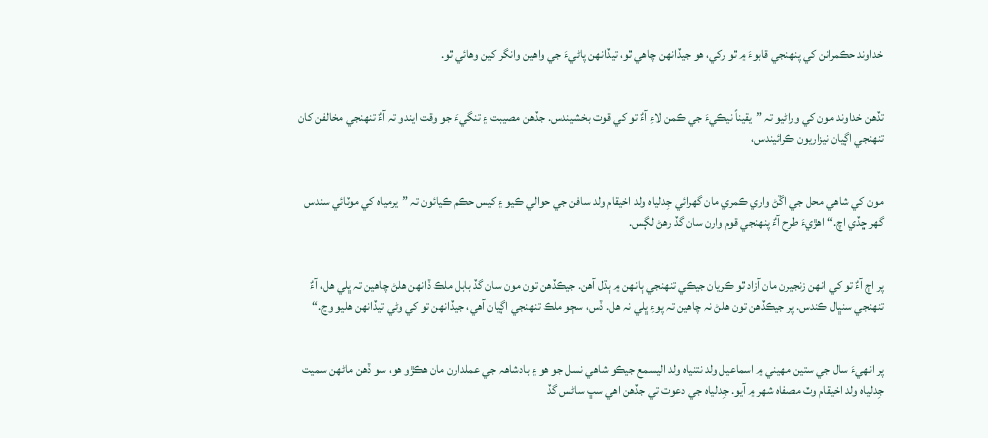خداوند حڪمرانن کي پنهنجي قابوءَ ۾ ٿو رکي، هو جيڏانهن چاهي ٿو، تيڏانهن پاڻيءَ جي واهين وانگر کين وهائي ٿو.


تڏهن خداوند مون کي وراڻيو تہ ”يقيناً نيڪيءَ جي ڪمن لاءِ آءٌ تو کي قوت بخشيندس. جڏهن مصيبت ۽ تنگيءَ جو وقت ايندو تہ آءٌ تنهنجي مخالفن کان تنهنجي اڳيان نيزاريون ڪرائيندس،


مون کي شاهي محل جي اڱڻ واري ڪمري مان گھرائي جِدلياہ ولد اخيقام ولد سافن جي حوالي ڪيو ۽ کيس حڪم ڪيائون تہ ”يرمياہ کي موٽائي سندس گھر ڇڏي اچ.“ اهڙيءَ طرح آءٌ پنهنجي قوم وارن سان گڏ رهڻ لڳس.


پر اڄ آءٌ تو کي انهن زنجيرن مان آزاد ٿو ڪريان جيڪي تنهنجي ٻانهن ۾ ٻڌل آهن. جيڪڏهن تون مون سان گڏ بابل ملڪ ڏانهن هلڻ چاهين تہ ڀلي هل، آءٌ تنهنجي سنڀال ڪندس. پر جيڪڏهن تون هلڻ نہ چاهين تہ پوءِ ڀلي نہ هل. ڏس، سڄو ملڪ تنهنجي اڳيان آهي، جيڏانهن تو کي وڻي تيڏانهن هليو وڃ.“


پر انهيءَ سال جي ستين مهيني ۾ اسماعيل ولد نتنياہ ولد اليسمع جيڪو شاهي نسل جو هو ۽ بادشاهہ جي عملدارن مان هڪڙو هو، سو ڏهن ماڻهن سميت جِدلياہ ولد اخيقام وٽ مصفاہ شهر ۾ آيو. جِدلياہ جي دعوت تي جڏهن اهي سڀ ساڻس گڏ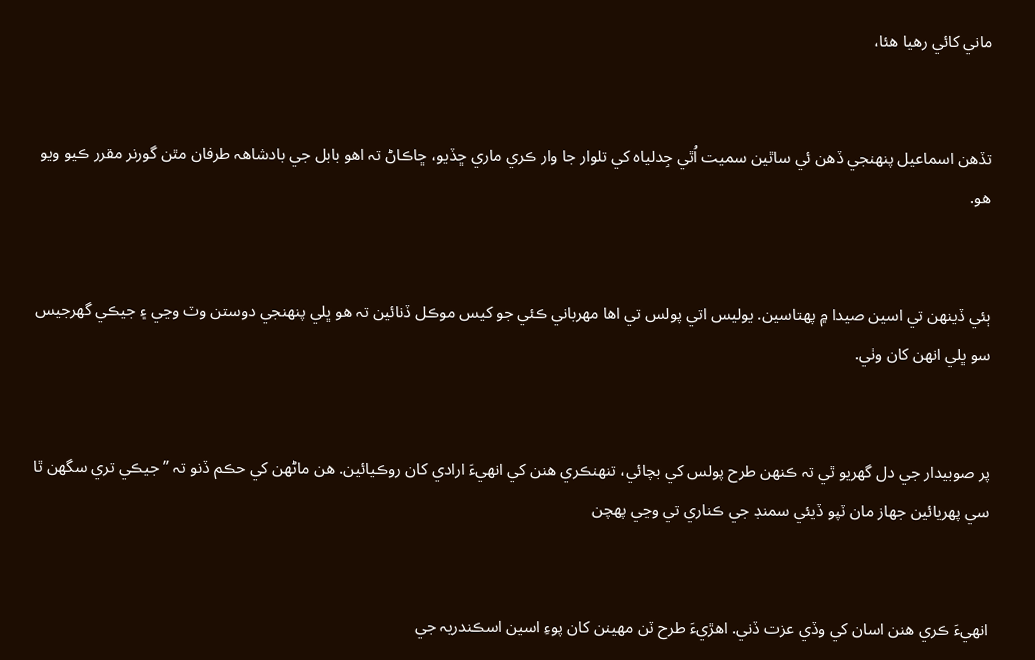ماني کائي رهيا هئا،


تڏهن اسماعيل پنهنجي ڏهن ئي ساٿين سميت اُٿي جِدلياہ کي تلوار جا وار ڪري ماري ڇڏيو، ڇاڪاڻ تہ اهو بابل جي بادشاهہ طرفان مٿن گورنر مقرر ڪيو ويو هو.


ٻئي ڏينهن تي اسين صيدا ۾ پهتاسين. يوليس اتي پولس تي اها مهرباني ڪئي جو کيس موڪل ڏنائين تہ هو ڀلي پنهنجي دوستن وٽ وڃي ۽ جيڪي گھرجيس سو ڀلي انهن کان وٺي.


پر صوبيدار جي دل گھريو ٿي تہ ڪنهن طرح پولس کي بچائي، تنهنڪري هنن کي انهيءَ ارادي کان روڪيائين. هن ماڻهن کي حڪم ڏنو تہ ”جيڪي تري سگھن ٿا سي پهريائين جهاز مان ٽپو ڏيئي سمنڊ جي ڪناري تي وڃي پهچن


انهيءَ ڪري هنن اسان کي وڏي عزت ڏني. اهڙيءَ طرح ٽن مهينن کان پوءِ اسين اسڪندريہ جي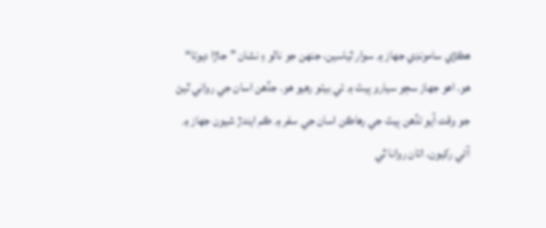هڪڙي سامونڊي جهاز ۾ سوار ٿياسين، جنهن جو نالو ۽ نشان ”جاڙا ديوتا“ هو. اهو جهاز سڄو سيارو ٻيٽ ۾ ئي بيٺو رهيو هو. جڏهن اسان جي رواني ٿيڻ جو وقت آيو تڏهن ٻيٽ جي رهاڪن اسان جي سفر ۾ ڪم ايندڙ شيون جهاز ۾ آڻي رکيون. اتان روانا ٿي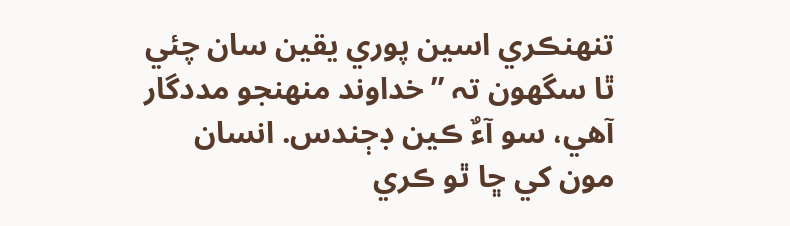تنهنڪري اسين پوري يقين سان چئي ٿا سگھون تہ ”خداوند منهنجو مددگار آهي، سو آءٌ ڪين ڊڄندس. انسان مون کي ڇا ٿو ڪري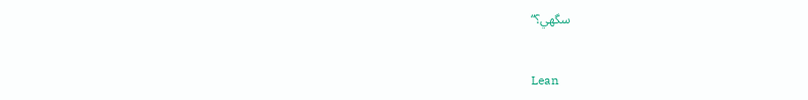سگھي؟“


Lean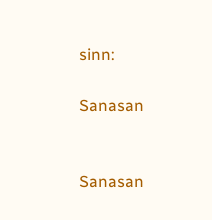sinn:

Sanasan


Sanasan